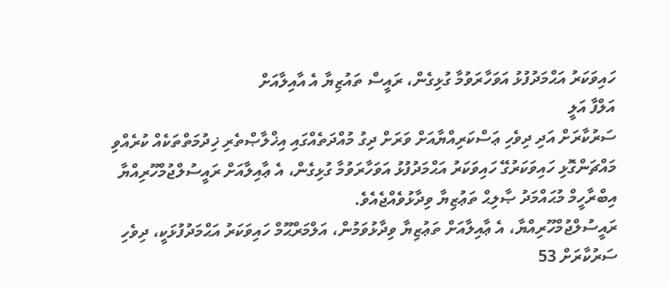ހައިވަކަރު އަޙްމަދުފުޅު އަވަހާރަވުމާ ގުޅިގެން، ރައީސް ތައުޒިޔާ އެ އާއިލާއަށް
އަލްފާ އަލީ
ސަރުކާރަށް އަދި ދިވެހި ޢަސްކަރިއްޔާއަށް ވަރަށް ދިގު މުއްދަތެއްގައި އިޚްލާޞްތެރި ޚިދުމަތްތަކެއް ކުރެއްވި މައްޗަންގޮޅި ހައިވަކަރުގޭ ހައިވަކަރު އަޙްމަދުފުޅު އަވަހާރަވުމާ ގުޅިގެން، އެ ޢާއިލާއަށް ރައީސުލްޖުމްހޫރިއްޔާ އިބްރާހީމް މުޙައްމަދު ޞާލިޙް ތަޢުޒިޔާ ވިދާޅުވެއްޖެއެވެ.
ރައީސުލްޖުމްހޫރިއްޔާ، އެ ޢާއިލާއަށް ތަޢުޒިޔާ ވިދާޅުވަމުން، އަލްމަރްޙޫމް ހައިވަކަރު އަޙްމަދުފުޅަކީ، ދިވެހި ސަރުކާރަށް 53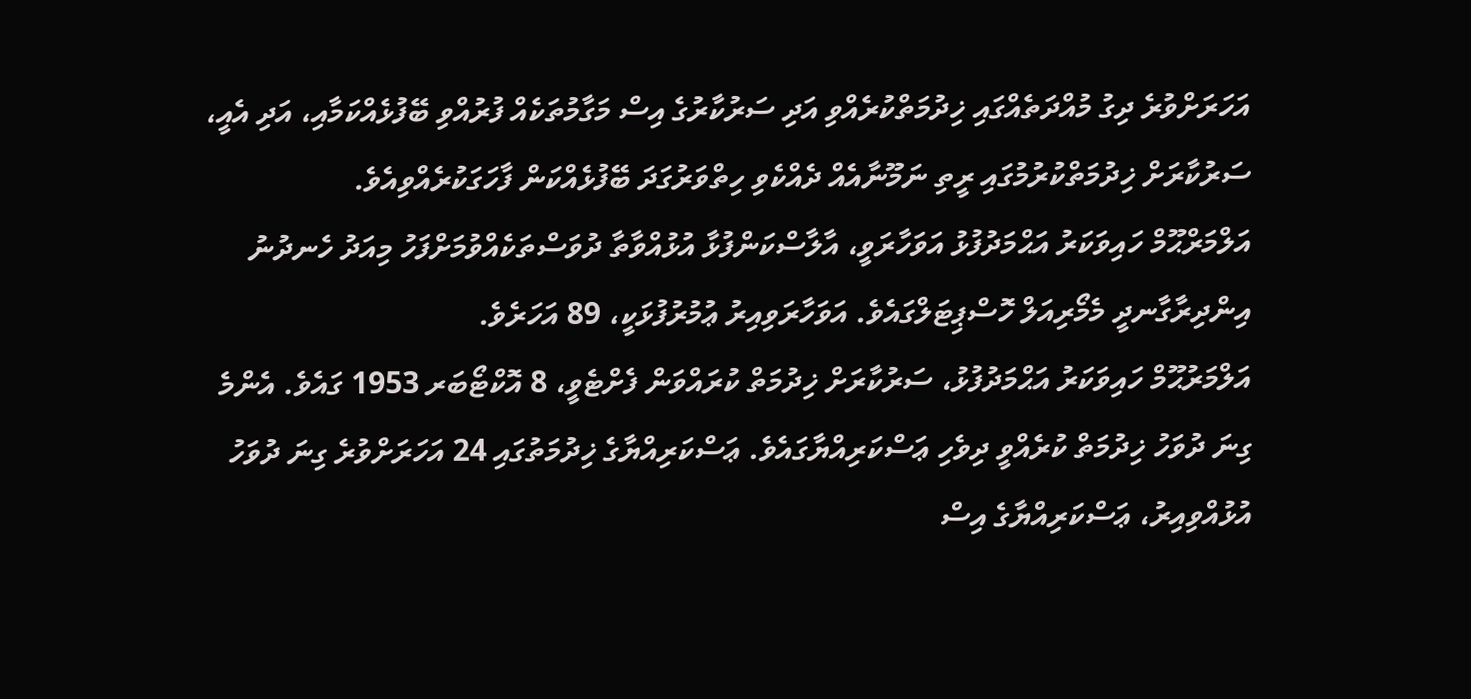އަހަރަށްވުރެ ދިގު މުއްދަތެއްގައި ޚިދުމަތްކުރެއްވި އަދި ސަރުކާރުގެ އިސް މަގާމުތަކެއް ފުރުއްވި ބޭފުޅެއްކަމާއި، އަދި އެއީ، ސަރުކާރަށް ޚިދުމަތްކުރުމުގައި ރީތި ނަމޫނާއެއް ދެއްކެވި ހިތްވަރުގަދަ ބޭފުޅެއްކަން ފާހަގަކުރެއްވިއެވެ.
އަލްމަރްޙޫމް ހައިވަކަރު އަޙްމަދުފުޅު އަވަހާރަވީ، އާލާސްކަންފުޅާ އުޅުއްވާތާ ދުވަސްތަކެއްވުމަށްފަހު މިއަދު ހެނދުނު އިންދިރާގާނދީ މެމޯރިއަލް ހޮސްޕިޓަލްގައެވެ. އަވަހާރަވިއިރު ޢުމުރުފުޅަކީ، 89 އަހަރެވެ.
އަލްމަރުޙޫމް ހައިވަކަރު އަޙްމަދުފުޅު، ސަރުކާރަށް ޚިދުމަތް ކުރައްވަން ފެށްޓެވީ، 8 އޮކްޓޯބަރ 1953 ގައެވެ. އެންމެ ގިނަ ދުވަހު ޚިދުމަތް ކުރެއްވީ ދިވެހި ޢަސްކަރިއްޔާގައެވެ. ޢަސްކަރިއްޔާގެ ޚިދުމަތުގައި 24 އަހަރަށްވުރެ ގިނަ ދުވަހު އުޅުއްވިއިރު، ޢަސްކަރިއްޔާގެ އިސް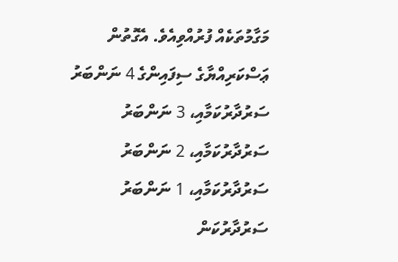މަގާމުތަކެއް ފުރުއްވިއެވެ. އެގޮތުން ޢަސްކަރިއްޔާގެ ސިފައިންގެ 4 ނަންބަރު ސަރުދާރުކަމާއި، 3 ނަންބަރު ސަރުދާރުކަމާއި، 2 ނަންބަރު ސަރުދާރުކަމާއި، 1 ނަންބަރު ސަރުދާރުކަން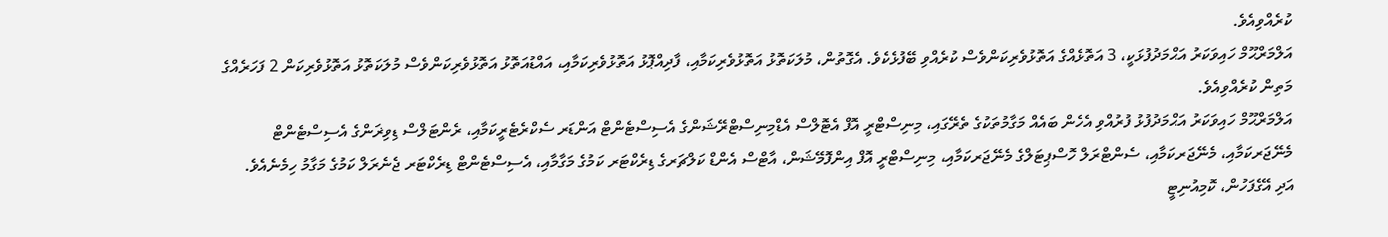ކުރެއްވިއެވެ.
އަލްމަރްޙޫމް ހައިވަކަރު އަޙްމަދުފުޅަކީ، 3 އަތޮޅެއްގެ އަތޮޅުވެރިކަންވެސް ކުރެއްވި ބޭފުޅެކެވެ. އެގޮތުން، މުލަކަތޮޅު އަތޮޅުވެރިކަމާއި، ފާދިއްޕޮޅު އަތޮޅުވެރިކަމާއި، އައްޑުއަތޮޅު އަތޮޅުވެރިކަންވެސް މުލަކަތޮޅު އަތޮޅުވެރިކަން 2 ފަހަރެއްގެ މަތިން ކުރެއްވިއެވެ.
އަލްމަރްޙޫމް ހައިވަކަރު އަޙްމަދުފުޅު ފުރުއްވި އެހެން ބައެއް މަގާމުތަކުގެ ތެރޭގައި، މިނިސްޓްރީ އޮފް އެޓޮލްސް އެޑްމިނިސްޓްރޭޝަންގެ އެސިސްޓެންޓް އަންޑަރ ސެކްރެޓެރީކަމާއި، ރެންޓަލްސް ޑިވިޜަންގެ އެސިސްޓެންޓް މެނޭޖަރކަމާއި، މެނޭޖަރކަމާއި، ސެންޓްރަލް ހޮސްޕިޓަލްގެ މެނޭޖަރކަމާއި، މިނިސްޓްރީ އޮފް އިންފޮމޭޝަން، އާޓްސް އެންޑް ކަލްޗަރގެ ޑިރެކްޓަރ ކަމުގެ މަގާމާއި، އެސިސްޓެންޓް ޑިރެކްޓަރ ޖެނެރަލް ކަމުގެ މަގާމު ހިމެނެއެވެ. އަދި އޭގެފަހުން، ކޮމިއުނިޓީ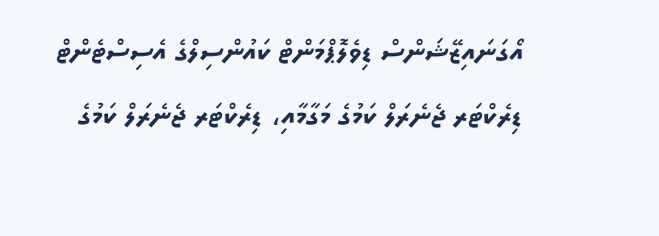އޯގަނައިޒޭޝަންސް ޑިވެލޮޕްމަންޓް ކައުންސިލްގެ އެސިސްޓެންޓް ޑިރެކްޓަރ ޖެނެރަލް ކަމުގެ މަގާމާއި، ޑިރެކްޓަރ ޖެނެރަލް ކަމުގެ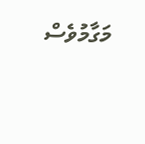މަގާމުވެސް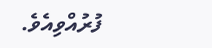ފުރުއްވިއެވެ.